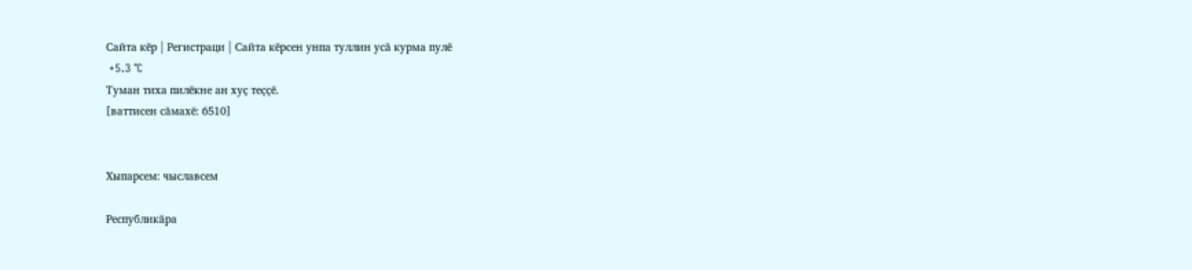Сайта кӗр | Регистраци | Сайта кӗрсен унпа туллин усӑ курма пулӗ
 +5.3 °C
Туман тиха пилӗкне ан хуҫ теҫҫӗ.
[ваттисен сӑмахӗ: 6510]


Хыпарсем: чыславсем

Республикӑра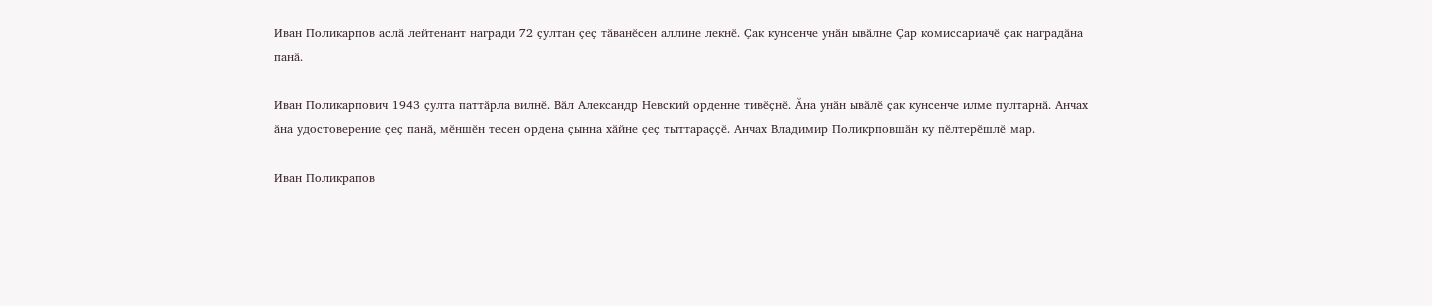Иван Поликарпов аслӑ лейтенант награди 72 ҫултан ҫеҫ тӑванӗсен аллине лекнӗ. Ҫак кунсенче унӑн ывӑлне Ҫар комиссариачӗ ҫак наградӑна панӑ.

Иван Поликарпович 1943 ҫулта паттӑрла вилнӗ. Вӑл Александр Невский орденне тивӗҫнӗ. Ӑна унӑн ывӑлӗ ҫак кунсенче илме пултарнӑ. Анчах ӑна удостоверение ҫеҫ панӑ, мӗншӗн тесен ордена ҫынна хӑйне ҫеҫ тыттараҫҫӗ. Анчах Владимир Поликрповшӑн ку пӗлтерӗшлӗ мар.

Иван Поликрапов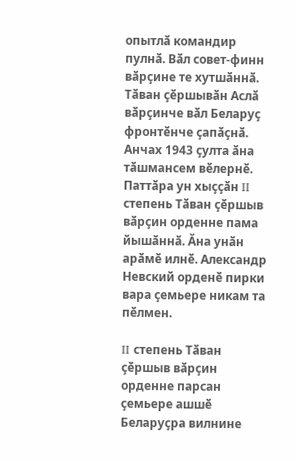опытлӑ командир пулнӑ. Вӑл совет-финн вӑрҫине те хутшӑннӑ. Тӑван ҫӗршывӑн Аслӑ вӑрҫинче вӑл Беларуҫ фронтӗнче ҫапӑҫнӑ. Анчах 1943 ҫулта ӑна тӑшмансем вӗлернӗ. Паттӑра ун хыҫҫӑн II степень Тӑван ҫӗршыв вӑрҫин орденне пама йышӑннӑ. Ӑна унӑн арӑмӗ илнӗ. Александр Невский орденӗ пирки вара ҫемьере никам та пӗлмен.

II степень Тӑван ҫӗршыв вӑрҫин орденне парсан ҫемьере ашшӗ Беларуҫра вилнине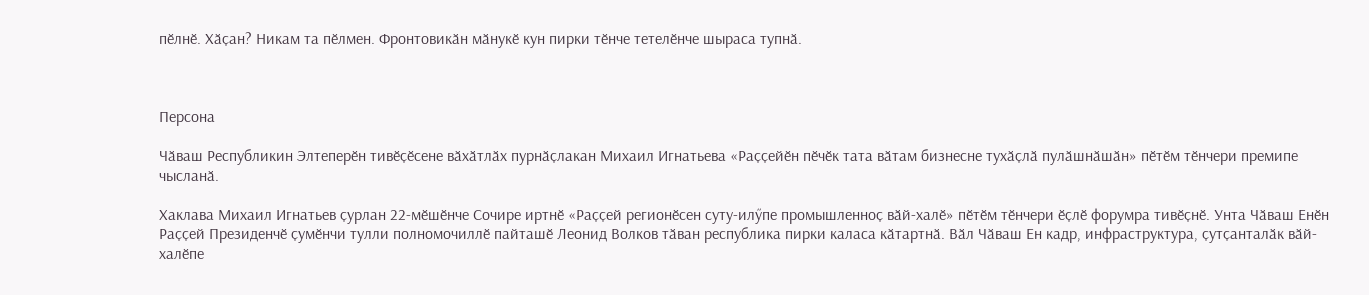пӗлнӗ. Хӑҫан? Никам та пӗлмен. Фронтовикӑн мӑнукӗ кун пирки тӗнче тетелӗнче шыраса тупнӑ.



Персона

Чӑваш Республикин Элтеперӗн тивӗҫӗсене вӑхӑтлӑх пурнӑҫлакан Михаил Игнатьева «Раҫҫейӗн пӗчӗк тата вӑтам бизнесне тухӑҫлӑ пулӑшнӑшӑн» пӗтӗм тӗнчери премипе чысланӑ.

Хаклава Михаил Игнатьев ҫурлан 22-мӗшӗнче Сочире иртнӗ «Раҫҫей регионӗсен суту-илӳпе промышленноҫ вӑй-халӗ» пӗтӗм тӗнчери ӗҫлӗ форумра тивӗҫнӗ. Унта Чӑваш Енӗн Раҫҫей Президенчӗ ҫумӗнчи тулли полномочиллӗ пайташӗ Леонид Волков тӑван республика пирки каласа кӑтартнӑ. Вӑл Чӑваш Ен кадр, инфраструктура, ҫутҫанталӑк вӑй-халӗпе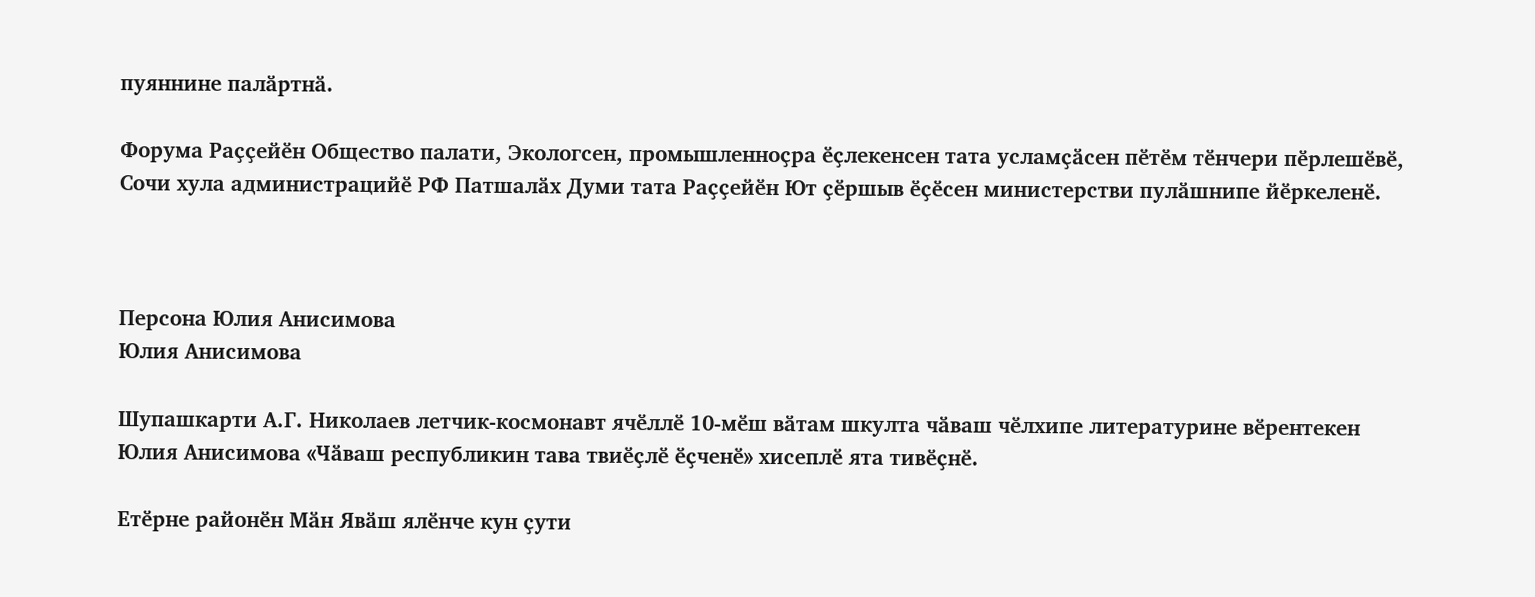пуяннине палӑртнӑ.

Форума Раҫҫейӗн Общество палати, Экологсен, промышленноҫра ӗҫлекенсен тата усламҫӑсен пӗтӗм тӗнчери пӗрлешӗвӗ, Сочи хула администрацийӗ РФ Патшалӑх Думи тата Раҫҫейӗн Ют ҫӗршыв ӗҫӗсен министерстви пулӑшнипе йӗркеленӗ.



Персона Юлия Анисимова
Юлия Анисимова

Шупашкарти А.Г. Николаев летчик-космонавт ячӗллӗ 10-мӗш вӑтам шкулта чӑваш чӗлхипе литературине вӗрентекен Юлия Анисимова «Чӑваш республикин тава твиӗҫлӗ ӗҫченӗ» хисеплӗ ята тивӗҫнӗ.

Етӗрне районӗн Мӑн Явӑш ялӗнче кун ҫути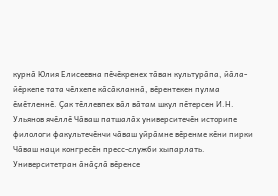курнӑ Юлия Елисеевна пӗчӗкренех тӑван культурӑпа, йӑла-йӗркепе тата чӗлхепе кӑсӑкланнӑ, вӗрентекен пулма ӗмӗтленнӗ. Ҫак тӗллевпех вӑл вӑтам шкул пӗтерсен И.Н. Ульянов ячӗллӗ Чӑваш патшалӑх университечӗн историпе филологи факультечӗнчи чӑваш уйрӑмне вӗренме кӗни пирки Чӑваш наци конгресӗн пресс-служби хыпарлать. Университетран ӑнӑҫлӑ вӗренсе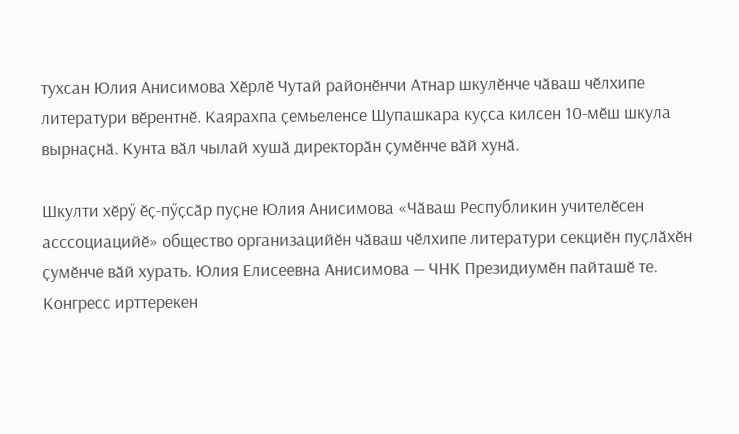тухсан Юлия Анисимова Хӗрлӗ Чутай районӗнчи Атнар шкулӗнче чӑваш чӗлхипе литератури вӗрентнӗ. Каярахпа ҫемьеленсе Шупашкара куҫса килсен 10-мӗш шкула вырнаҫнӑ. Кунта вӑл чылай хушӑ директорӑн ҫумӗнче вӑй хунӑ.

Шкулти хӗрӳ ӗҫ-пӳҫсӑр пуҫне Юлия Анисимова «Чӑваш Республикин учителӗсен асссоциацийӗ» общество организацийӗн чӑваш чӗлхипе литератури секциӗн пуҫлӑхӗн ҫумӗнче вӑй хурать. Юлия Елисеевна Анисимова — ЧНК Президиумӗн пайташӗ те. Конгресс ирттерекен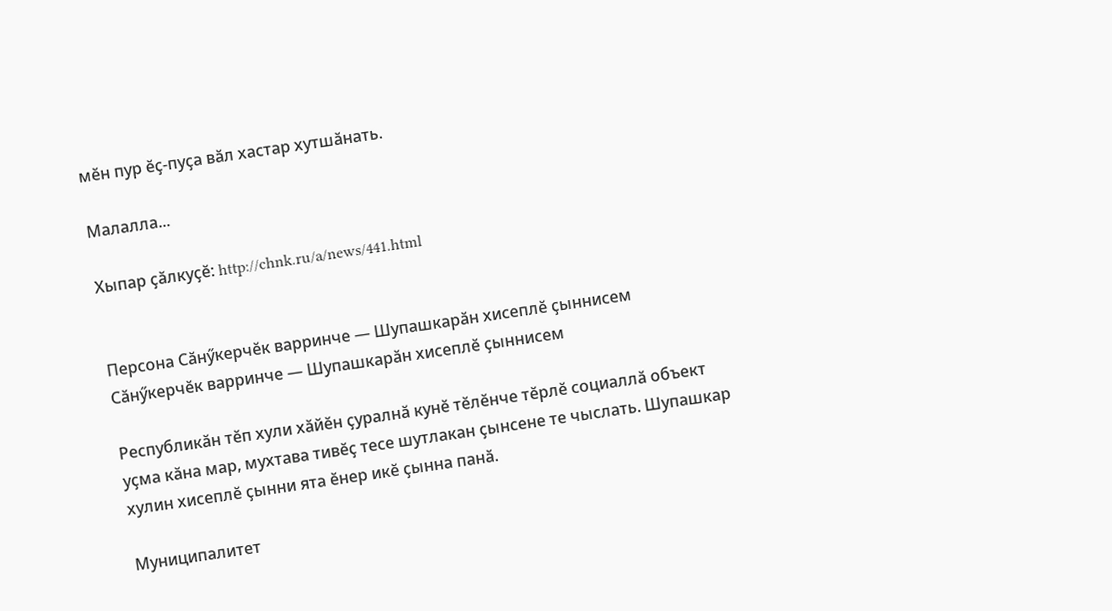мӗн пур ӗҫ-пуҫа вӑл хастар хутшӑнать.

Малалла...

Хыпар ҫӑлкуҫӗ: http://chnk.ru/a/news/441.html


Персона Сӑнӳкерчӗк варринче — Шупашкарӑн хисеплӗ ҫыннисем
Сӑнӳкерчӗк варринче — Шупашкарӑн хисеплӗ ҫыннисем

Республикӑн тӗп хули хӑйӗн ҫуралнӑ кунӗ тӗлӗнче тӗрлӗ социаллӑ объект уҫма кӑна мар, мухтава тивӗҫ тесе шутлакан ҫынсене те чыслать. Шупашкар хулин хисеплӗ ҫынни ята ӗнер икӗ ҫынна панӑ.

Муниципалитет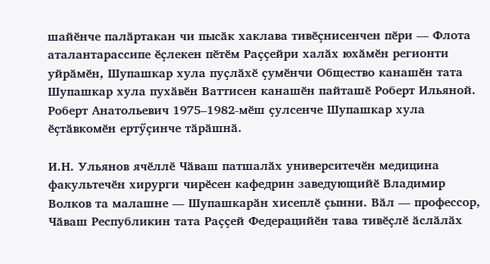шайӗнче палӑртакан чи пысӑк хаклава тивӗҫнисенчен пӗри — Флота аталантарассипе ӗҫлекен пӗтӗм Раҫҫейри халӑх юхӑмӗн регионти уйрӑмӗн, Шупашкар хула пуҫлӑхӗ ҫумӗнчи Общество канашӗн тата Шупашкар хула пухӑвӗн Ваттисен канашӗн пайташӗ Роберт Ильяной. Роберт Анатольевич 1975–1982-мӗш ҫулсенче Шупашкар хула ӗҫтӑвкомӗн ертӳҫинче тӑрӑшнӑ.

И.Н. Ульянов ячӗллӗ Чӑваш патшалӑх университечӗн медицина факультечӗн хирурги чирӗсен кафедрин заведующийӗ Владимир Волков та малашне — Шупашкарӑн хисеплӗ ҫынни. Вӑл — профессор, Чӑваш Республикин тата Раҫҫей Федерацийӗн тава тивӗҫлӗ ӑслӑлӑх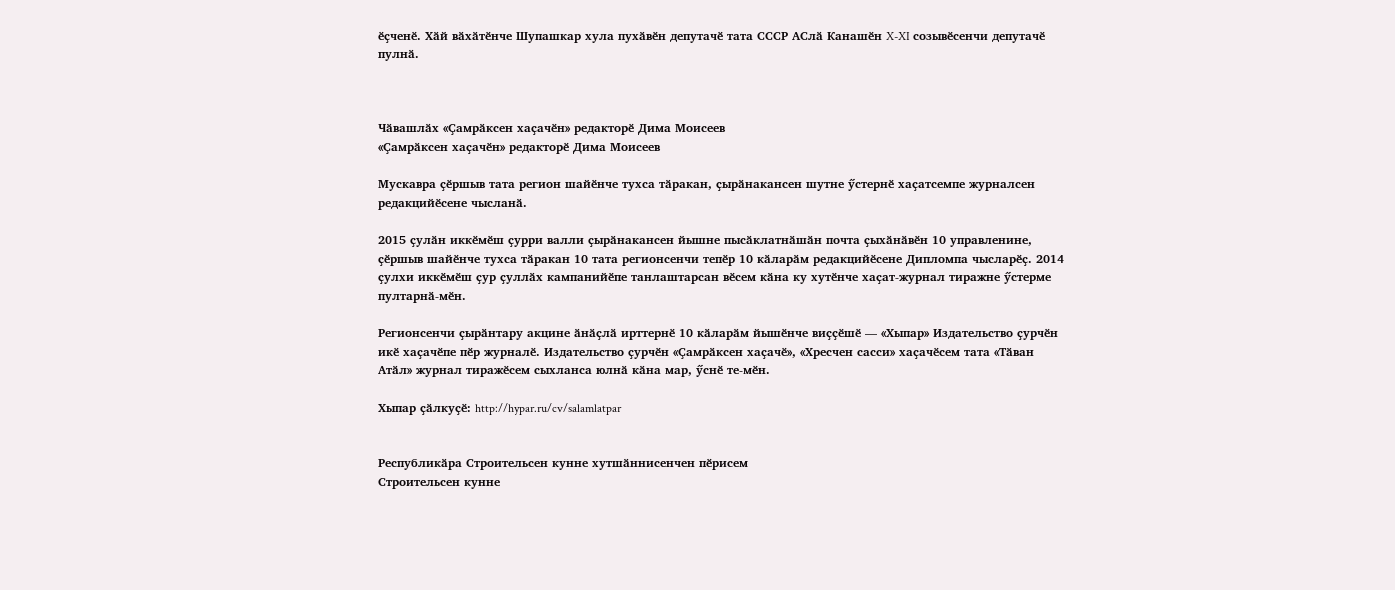ӗҫченӗ. Хӑй вӑхӑтӗнче Шупашкар хула пухӑвӗн депутачӗ тата СССР АСлӑ Канашӗн X-XI созывӗсенчи депутачӗ пулнӑ.



Чӑвашлӑх «Ҫамрӑксен хаҫачӗн» редакторӗ Дима Моисеев
«Ҫамрӑксен хаҫачӗн» редакторӗ Дима Моисеев

Мускавра ҫӗршыв тата регион шайӗнче тухса тӑракан, ҫырӑнакансен шутне ӳстернӗ хаҫатсемпе журналсен редакцийӗсене чысланӑ.

2015 ҫулӑн иккӗмӗш ҫурри валли ҫырӑнакансен йышне пысӑклатнӑшӑн почта ҫыхӑнӑвӗн 10 управленине, ҫӗршыв шайӗнче тухса тӑракан 10 тата регионсенчи тепӗр 10 кӑларӑм редакцийӗсене Дипломпа чысларӗҫ. 2014 ҫулхи иккӗмӗш ҫур ҫуллӑх кампанийӗпе танлаштарсан вӗсем кӑна ку хутӗнче хаҫат-журнал тиражне ӳстерме пултарнӑ-мӗн.

Регионсенчи ҫырӑнтару акцине ӑнӑҫлӑ ирттернӗ 10 кӑларӑм йышӗнче виҫҫӗшӗ — «Хыпар» Издательство ҫурчӗн икӗ хаҫачӗпе пӗр журналӗ. Издательство ҫурчӗн «Ҫамрӑксен хаҫачӗ», «Хресчен сасси» хаҫачӗсем тата «Тӑван Атӑл» журнал тиражӗсем сыхланса юлнӑ кӑна мар, ӳснӗ те-мӗн.

Хыпар ҫӑлкуҫӗ: http://hypar.ru/cv/salamlatpar


Республикӑра Строительсен кунне хутшӑннисенчен пӗрисем
Строительсен кунне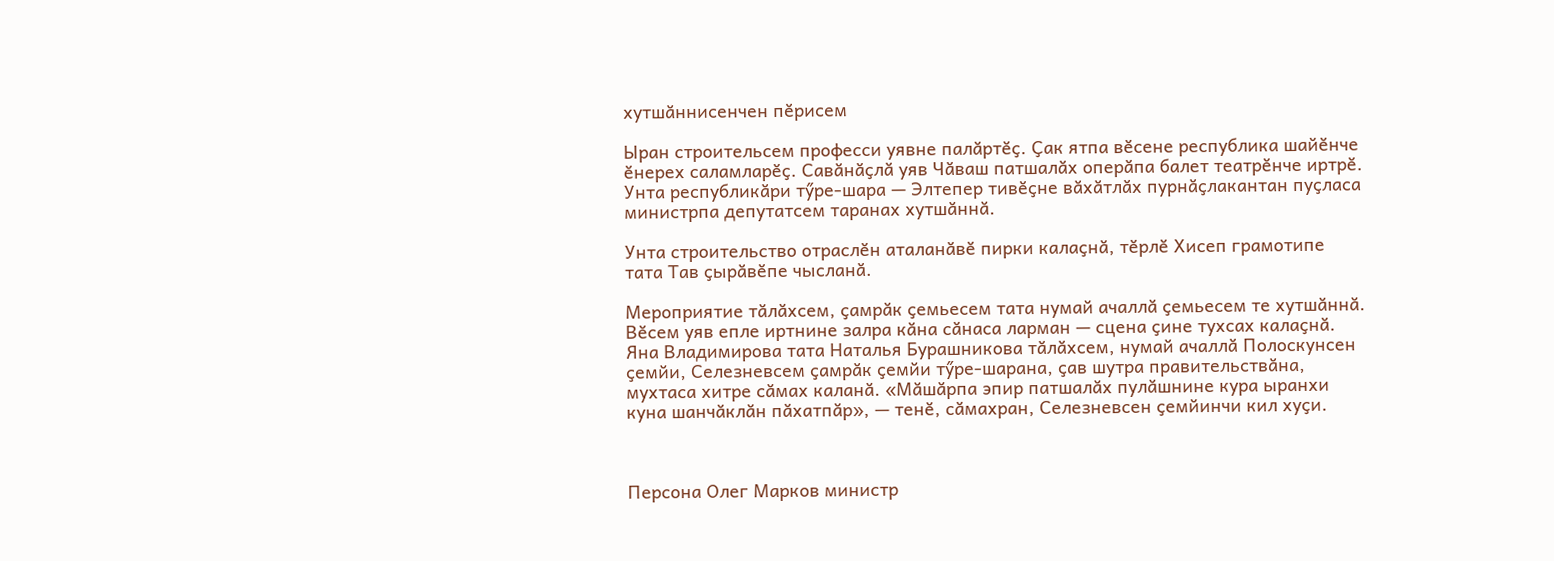хутшӑннисенчен пӗрисем

Ыран строительсем професси уявне палӑртӗҫ. Ҫак ятпа вӗсене республика шайӗнче ӗнерех саламларӗҫ. Савӑнӑҫлӑ уяв Чӑваш патшалӑх оперӑпа балет театрӗнче иртрӗ. Унта республикӑри тӳре-шара — Элтепер тивӗҫне вӑхӑтлӑх пурнӑҫлакантан пуҫласа министрпа депутатсем таранах хутшӑннӑ.

Унта строительство отраслӗн аталанӑвӗ пирки калаҫнӑ, тӗрлӗ Хисеп грамотипе тата Тав ҫырӑвӗпе чысланӑ.

Мероприятие тӑлӑхсем, ҫамрӑк ҫемьесем тата нумай ачаллӑ ҫемьесем те хутшӑннӑ. Вӗсем уяв епле иртнине залра кӑна сӑнаса ларман — сцена ҫине тухсах калаҫнӑ. Яна Владимирова тата Наталья Бурашникова тӑлӑхсем, нумай ачаллӑ Полоскунсен ҫемйи, Селезневсем ҫамрӑк ҫемйи тӳре-шарана, ҫав шутра правительствӑна, мухтаса хитре сӑмах каланӑ. «Мӑшӑрпа эпир патшалӑх пулӑшнине кура ыранхи куна шанчӑклӑн пӑхатпӑр», — тенӗ, сӑмахран, Селезневсен ҫемйинчи кил хуҫи.



Персона Олег Марков министр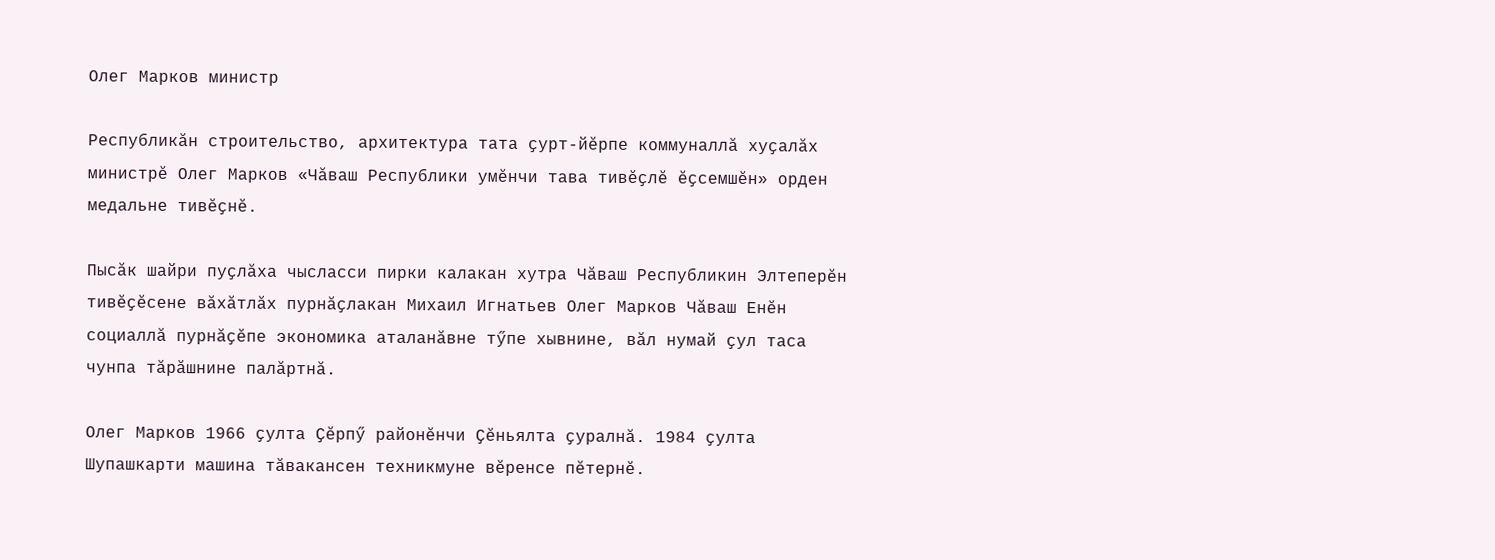Олег Марков министр

Республикӑн строительство, архитектура тата ҫурт-йӗрпе коммуналлӑ хуҫалӑх министрӗ Олег Марков «Чӑваш Республики умӗнчи тава тивӗҫлӗ ӗҫсемшӗн» орден медальне тивӗҫнӗ.

Пысӑк шайри пуҫлӑха чысласси пирки калакан хутра Чӑваш Республикин Элтеперӗн тивӗҫӗсене вӑхӑтлӑх пурнӑҫлакан Михаил Игнатьев Олег Марков Чӑваш Енӗн социаллӑ пурнӑҫӗпе экономика аталанӑвне тӳпе хывнине, вӑл нумай ҫул таса чунпа тӑрӑшнине палӑртнӑ.

Олег Марков 1966 ҫулта Ҫӗрпӳ районӗнчи Ҫӗньялта ҫуралнӑ. 1984 ҫулта Шупашкарти машина тӑвакансен техникмуне вӗренсе пӗтернӗ.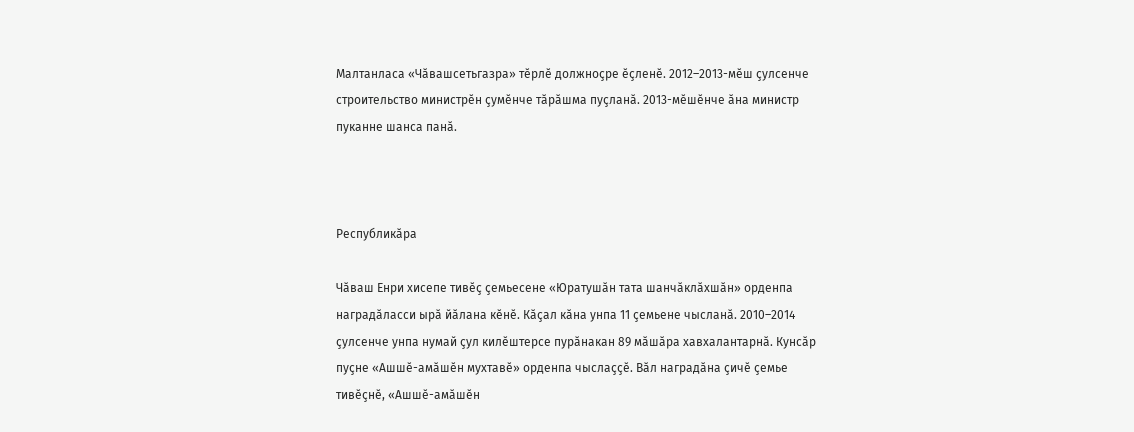Малтанласа «Чӑвашсетьгазра» тӗрлӗ должноҫре ӗҫленӗ. 2012–2013-мӗш ҫулсенче строительство министрӗн ҫумӗнче тӑрӑшма пуҫланӑ. 2013-мӗшӗнче ӑна министр пуканне шанса панӑ.



Республикӑра

Чӑваш Енри хисепе тивӗҫ ҫемьесене «Юратушӑн тата шанчӑклӑхшӑн» орденпа наградӑласси ырӑ йӑлана кӗнӗ. Кӑҫал кӑна унпа 11 ҫемьене чысланӑ. 2010–2014 ҫулсенче унпа нумай ҫул килӗштерсе пурӑнакан 89 мӑшӑра хавхалантарнӑ. Кунсӑр пуҫне «Ашшӗ-амӑшӗн мухтавӗ» орденпа чыслаҫҫӗ. Вӑл наградӑна ҫичӗ ҫемье тивӗҫнӗ, «Ашшӗ-амӑшӗн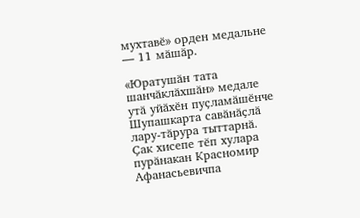мухтавӗ» орден медальне — 11 мӑшӑр.

«Юратушӑн тата шанчӑклӑхшӑн» медале утӑ уйӑхӗн пуҫламӑшӗнче Шупашкарта савӑнӑҫлӑ лару-тӑрура тыттарнӑ. Ҫак хисепе тӗп хулара пурӑнакан Красномир Афанасьевичпа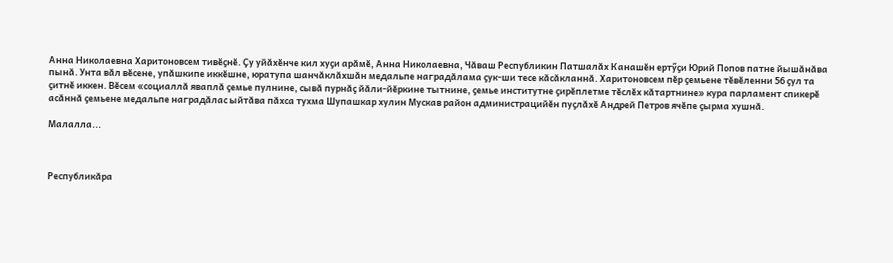Анна Николаевна Харитоновсем тивӗҫнӗ. Ҫу уйӑхӗнче кил хуҫи арӑмӗ, Анна Николаевна, Чӑваш Республикин Патшалӑх Канашӗн ертӳҫи Юрий Попов патне йышӑнӑва пынӑ. Унта вӑл вӗсене, упӑшкипе иккӗшне, юратупа шанчӑклӑхшӑн медальпе наградӑлама ҫук-ши тесе кӑсӑкланнӑ. Харитоновсем пӗр ҫемьене тӗвӗленни 56 ҫул та ҫитнӗ иккен. Вӗсем «социаллӑ яваплӑ ҫемье пулнине, сывӑ пурнӑҫ йӑли-йӗркине тытнине, ҫемье институтне ҫирӗплетме тӗслӗх кӑтартнине» кура парламент спикерӗ асӑннӑ ҫемьене медальпе наградӑлас ыйтӑва пӑхса тухма Шупашкар хулин Мускав район администрацийӗн пуҫлӑхӗ Андрей Петров ячӗпе ҫырма хушнӑ.

Малалла...



Республикӑра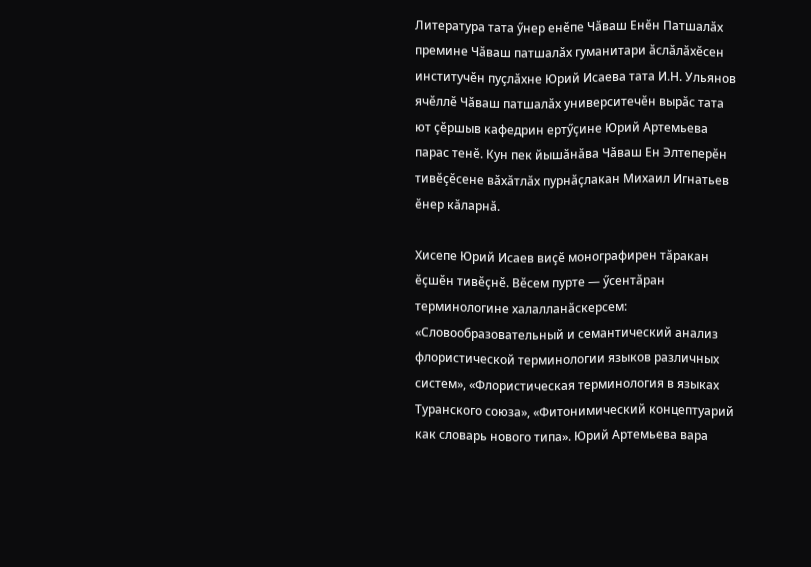Литература тата ӳнер енӗпе Чӑваш Енӗн Патшалӑх премине Чӑваш патшалӑх гуманитари ӑслӑлӑхӗсен институчӗн пуҫлӑхне Юрий Исаева тата И.Н. Ульянов ячӗллӗ Чӑваш патшалӑх университечӗн вырӑс тата ют ҫӗршыв кафедрин ертӳҫине Юрий Артемьева парас тенӗ. Кун пек йышӑнӑва Чӑваш Ен Элтеперӗн тивӗҫӗсене вӑхӑтлӑх пурнӑҫлакан Михаил Игнатьев ӗнер кӑларнӑ.

Хисепе Юрий Исаев виҫӗ монографирен тӑракан ӗҫшӗн тивӗҫнӗ. Вӗсем пурте — ӳсентӑран терминологине халалланӑскерсем: «Словообразовательный и семантический анализ флористической терминологии языков различных систем», «Флористическая терминология в языках Туранского союза», «Фитонимический концептуарий как словарь нового типа». Юрий Артемьева вара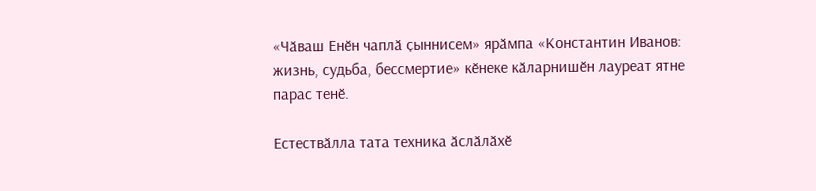«Чӑваш Енӗн чаплӑ ҫыннисем» ярӑмпа «Константин Иванов: жизнь, судьба, бессмертие» кӗнеке кӑларнишӗн лауреат ятне парас тенӗ.

Естествӑлла тата техника ӑслӑлӑхӗ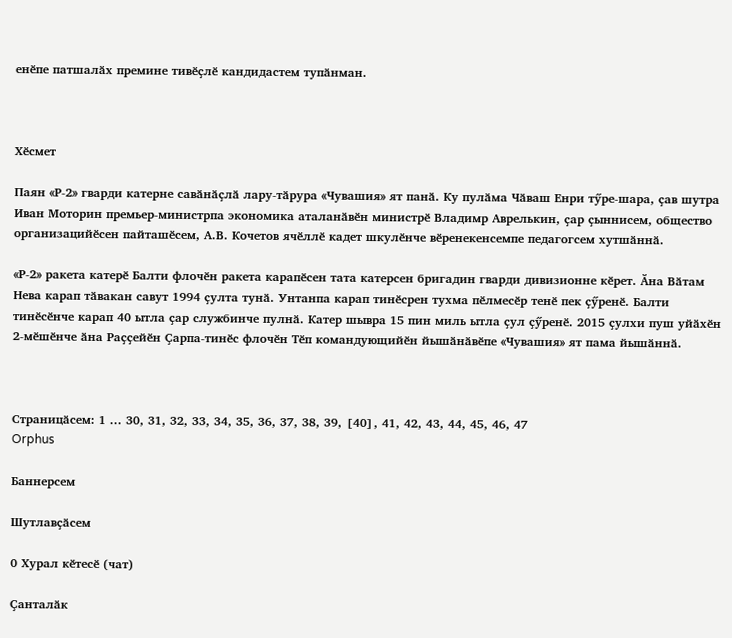енӗпе патшалӑх премине тивӗҫлӗ кандидастем тупӑнман.



Хӗсмет

Паян «Р-2» гварди катерне савӑнӑҫлӑ лару-тӑрура «Чувашия» ят панӑ. Ку пулӑма Чӑваш Енри тӳре-шара, ҫав шутра Иван Моторин премьер-министрпа экономика аталанӑвӗн министрӗ Владимр Аврелькин, ҫар ҫыннисем, общество организацийӗсен пайташӗсем, А.В. Кочетов ячӗллӗ кадет шкулӗнче вӗренекенсемпе педагогсем хутшӑннӑ.

«Р-2» ракета катерӗ Балти флочӗн ракета карапӗсен тата катерсен бригадин гварди дивизионне кӗрет. Ӑна Вӑтам Нева карап тӑвакан савут 1994 ҫулта тунӑ. Унтанпа карап тинӗсрен тухма пӗлмесӗр тенӗ пек ҫӳренӗ. Балти тинӗсӗнче карап 40 ытла ҫар службинче пулнӑ. Катер шывра 15 пин миль ытла ҫул ҫӳренӗ. 2015 ҫулхи пуш уйӑхӗн 2-мӗшӗнче ӑна Раҫҫейӗн Ҫарпа-тинӗс флочӗн Тӗп командующийӗн йышӑнӑвӗпе «Чувашия» ят пама йышӑннӑ.



Страницӑсем: 1 ... 30, 31, 32, 33, 34, 35, 36, 37, 38, 39, [40], 41, 42, 43, 44, 45, 46, 47
Orphus

Баннерсем

Шутлавҫӑсем

0 Хурал кӗтесӗ (чат)

Ҫанталӑк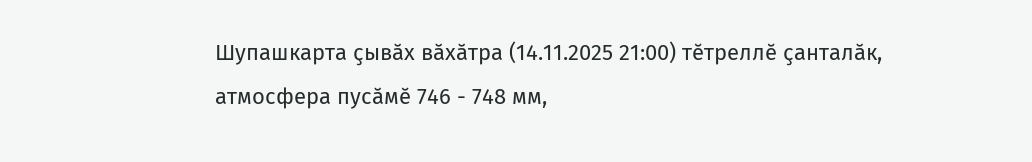Шупашкарта ҫывӑх вӑхӑтра (14.11.2025 21:00) тӗтреллӗ ҫанталӑк, атмосфера пусӑмӗ 746 - 748 мм,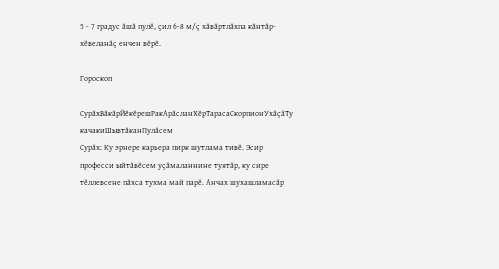5 - 7 градус ӑшӑ пулӗ, ҫил 6-8 м/ҫ хӑвӑртлӑхпа кӑнтӑр-хӗвеланӑҫ енчен вӗрӗ.

Гороскоп

СурӑхВӑкӑрЙӗкӗрешРакАрӑсланХӗрТарасаСкорпионУхӑҫӑТу качакиШывтӑканПулӑсем
Сурӑх: Ку эрнере карьера пирк шутлама тивӗ. Эсир професси ыйтӑвӗсем уҫӑмаланнине туятӑр, ку сире тӗллевсене пӑхса тухма май парӗ. Анчах шухашламасӑр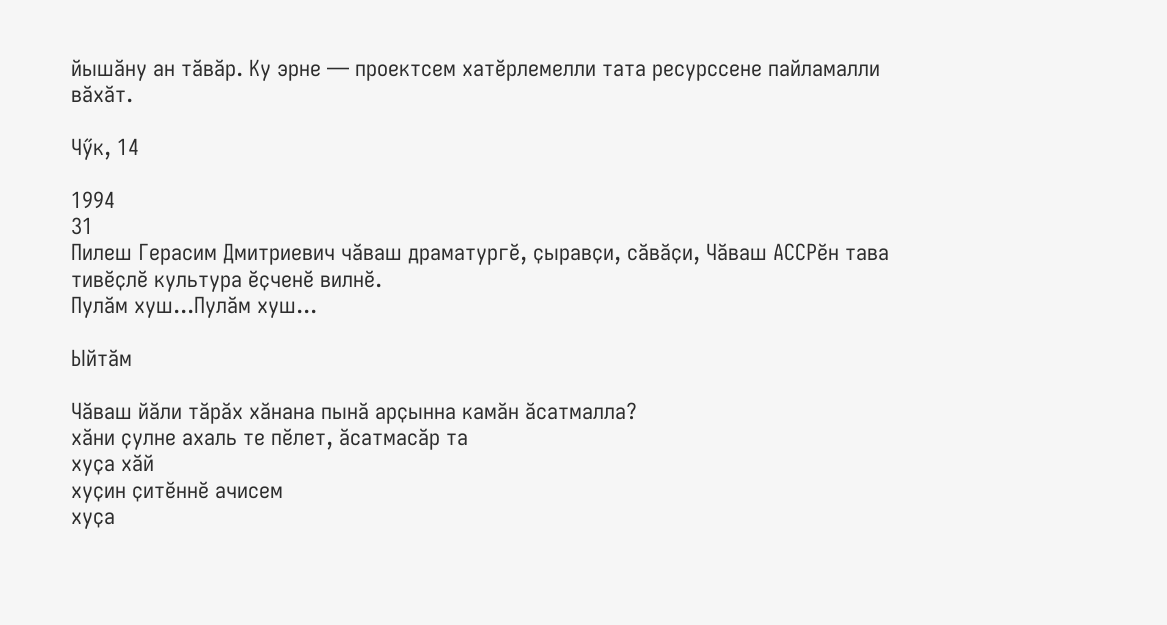йышӑну ан тӑвӑр. Ку эрне — проектсем хатӗрлемелли тата ресурссене пайламалли вӑхӑт.

Чӳк, 14

1994
31
Пилеш Герасим Дмитриевич чӑваш драматургӗ, ҫыравҫи, сӑвӑҫи, Чӑваш АССРӗн тава тивӗҫлӗ культура ӗҫченӗ вилнӗ.
Пулӑм хуш...Пулӑм хуш...

Ыйтӑм

Чӑваш йӑли тӑрӑх хӑнана пынӑ арҫынна камӑн ӑсатмалла?
хӑни ҫулне ахаль те пӗлет, ӑсатмасӑр та
хуҫа хӑй
хуҫин ҫитӗннӗ ачисем
хуҫа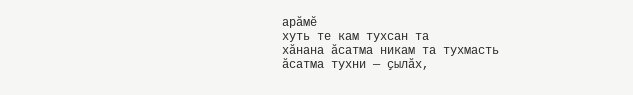арӑмӗ
хуть те кам тухсан та
хӑнана ӑсатма никам та тухмасть
ӑсатма тухни — ҫылӑх,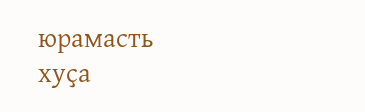юрамасть
хуҫа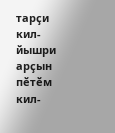тарҫи
кил-йышри арҫын
пӗтӗм кил-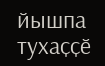йышпа тухаҫҫӗ